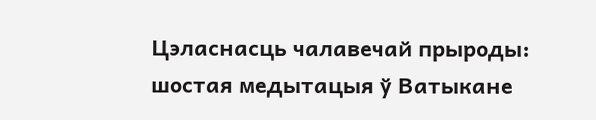Цэласнасць чалавечай прыроды: шостая медытацыя ў Ватыкане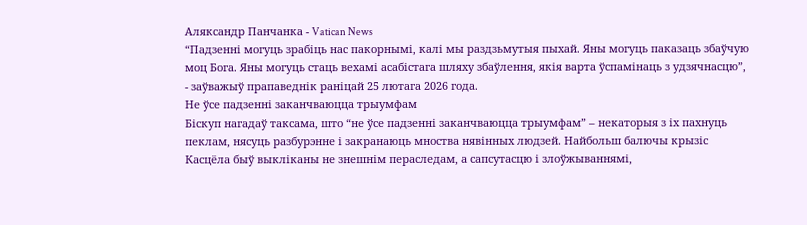Аляксандр Панчанка - Vatican News
“Падзенні могуць зрабіць нас пакорнымі, калі мы раздзьмутыя пыхай. Яны могуць паказаць збаўчую моц Бога. Яны могуць стаць вехамі асабістага шляху збаўлення, якія варта ўспамінаць з удзячнасцю”, - заўважыў прапаведнік раніцай 25 лютага 2026 года.
Не ўсе падзенні заканчваюцца трыумфам
Біскуп нагадаў таксама, што “не ўсе падзенні заканчваюцца трыумфам” – некаторыя з іх пахнуць пеклам, нясуць разбурэнне і закранаюць мноства нявінных людзей. Найбольш балючы крызіс Касцёла быў выкліканы не знешнім пераследам, а сапсутасцю і злоўжываннямі,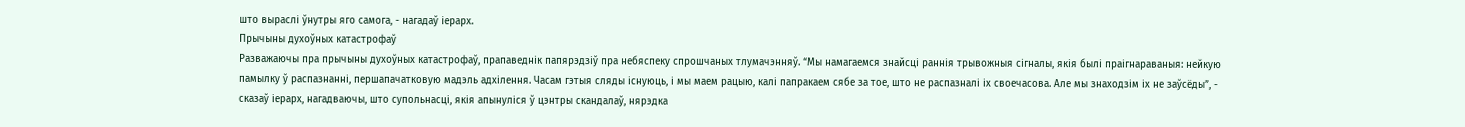што выраслі ўнутры яго самога, - нагадаў іерарх.
Прычыны духоўных катастрофаў
Разважаючы пра прычыны духоўных катастрофаў, прапаведнік папярэдзіў пра небяспеку спрошчаных тлумачэнняў. “Мы намагаемся знайсці раннія трывожныя сігналы, якія былі праігнараваныя: нейкую памылку ў распазнанні, першапачатковую мадэль адхілення. Часам гэтыя сляды існуюць, і мы маем рацыю, калі папракаем сябе за тое, што не распазналі іх своечасова. Але мы знаходзім іх не заўсёды”, - сказаў іерарх, нагадваючы, што супольнасці, якія апынуліся ў цэнтры скандалаў, нярэдка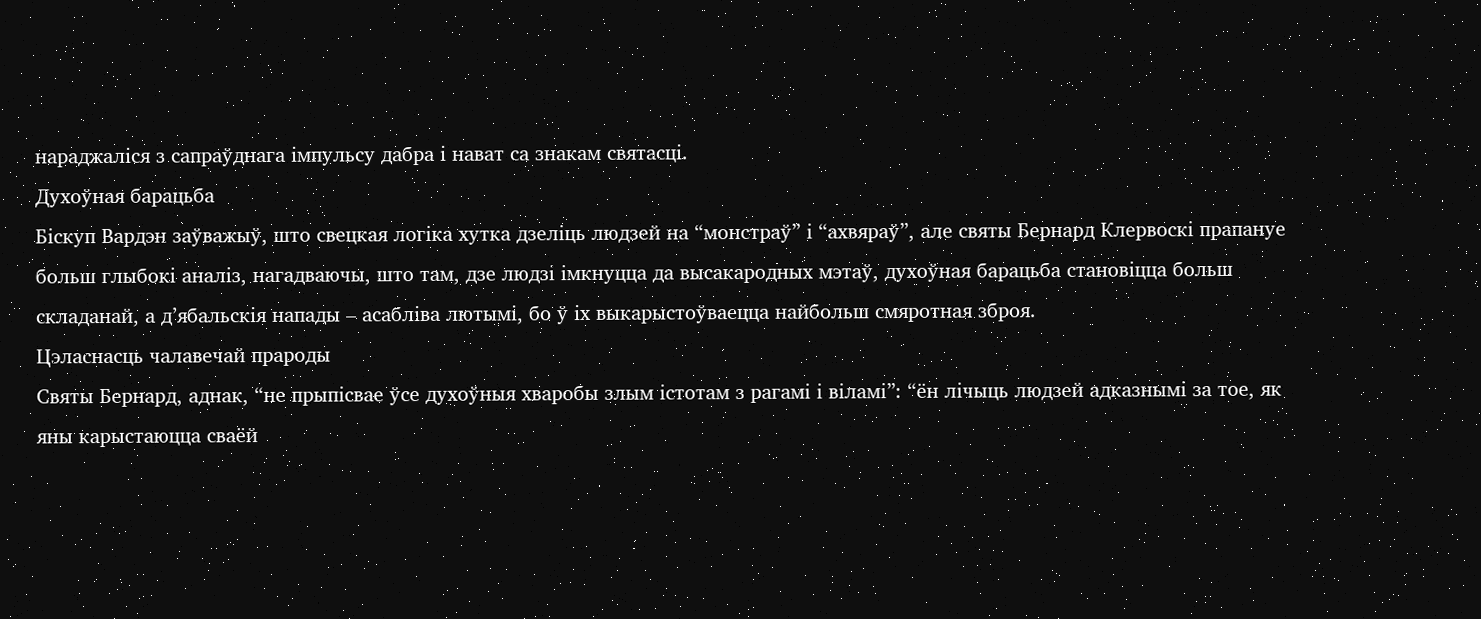нараджаліся з сапраўднага імпульсу дабра і нават са знакам святасці.
Духоўная барацьба
Біскуп Вардэн заўважыў, што свецкая логіка хутка дзеліць людзей на “монстраў” і “ахвяраў”, але святы Бернард Клервоскі прапануе больш глыбокі аналіз, нагадваючы, што там, дзе людзі імкнуцца да высакародных мэтаў, духоўная барацьба становіцца больш складанай, а д’ябальскія напады – асабліва лютымі, бо ў іх выкарыстоўваецца найбольш смяротная зброя.
Цэласнасць чалавечай прароды
Святы Бернард, аднак, “не прыпісвае ўсе духоўныя хваробы злым істотам з рагамі і віламі”: “ён лічыць людзей адказнымі за тое, як яны карыстаюцца сваёй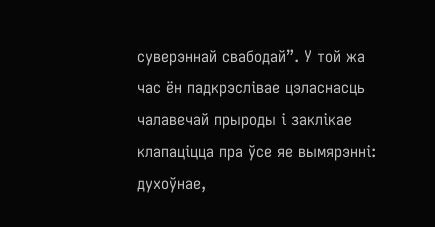суверэннай свабодай”. У той жа час ён падкрэслівае цэласнасць чалавечай прыроды і заклікае клапаціцца пра ўсе яе вымярэнні: духоўнае,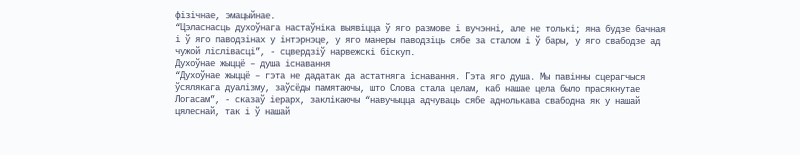фізічнае, эмацыйнае.
“Цэласнасць духоўнага настаўніка выявіцца ў яго размове і вучэнні, але не толькі; яна будзе бачная і ў яго паводзінах у інтэрнэце, у яго манеры паводзіць сябе за сталом і ў бары, у яго свабодзе ад чужой ліслівасці”, - сцвердзіў нарвежскі біскуп.
Духоўнае жыццё – душа існавання
“Духоўнае жыццё – гэта не дадатак да астатняга існавання. Гэта яго душа. Мы павінны сцерагчыся ўсялякага дуалізму, заўсёды памятаючы, што Слова стала целам, каб нашае цела было прасякнутае Логасам”, - сказаў іерарх, заклікаючы “навучыцца адчуваць сябе аднолькава свабодна як у нашай цялеснай, так і ў нашай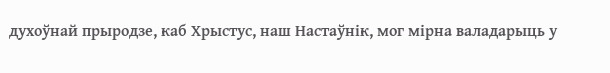духоўнай прыродзе, каб Хрыстус, наш Настаўнік, мог мірна валадарыць у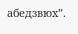абедзвюх”.